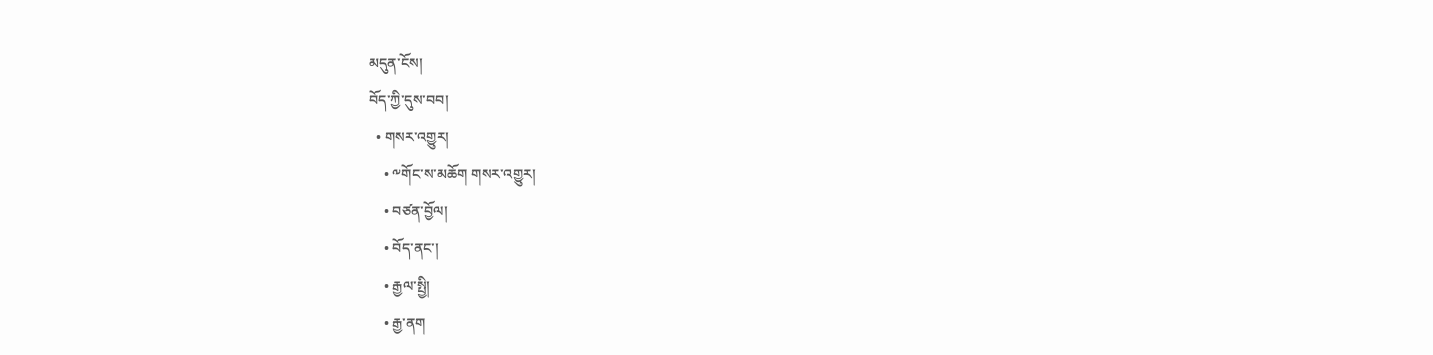མདུན་ངོས།
བོད་ཀྱི་དུས་བབ།
  • གསར་འགྱུར།
    • ༸གོང་ས་མཆོག གསར་འགྱུར།
    • བཙན་བྱོལ།
    • བོད་ནང་།
    • རྒྱལ་སྤྱི།
    • རྒྱ་ནག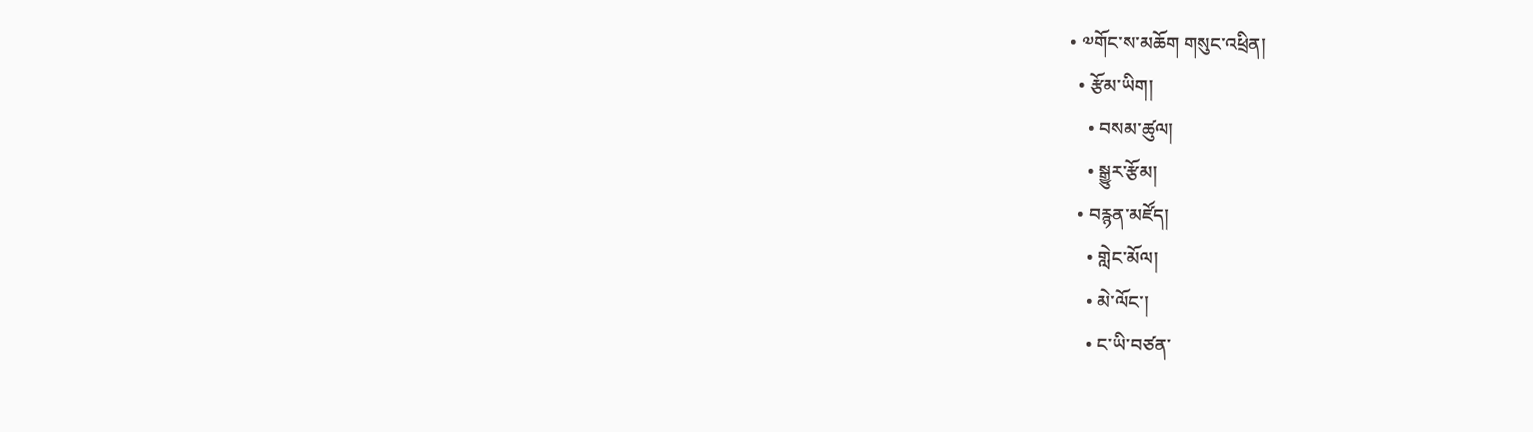• ༧གོང་ས་མཆོག གསུང་འཕྲིན།
  • རྩོམ་ཡིག།
    • བསམ་ཚུལ།
    • སྒྱུར་རྩོམ།
  • བརྙན་མཛོད།
    • གླེང་མོལ།
    • མེ་ལོང་།
    • ང་ཡི་བཙན་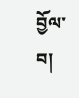བྱོལ་བ།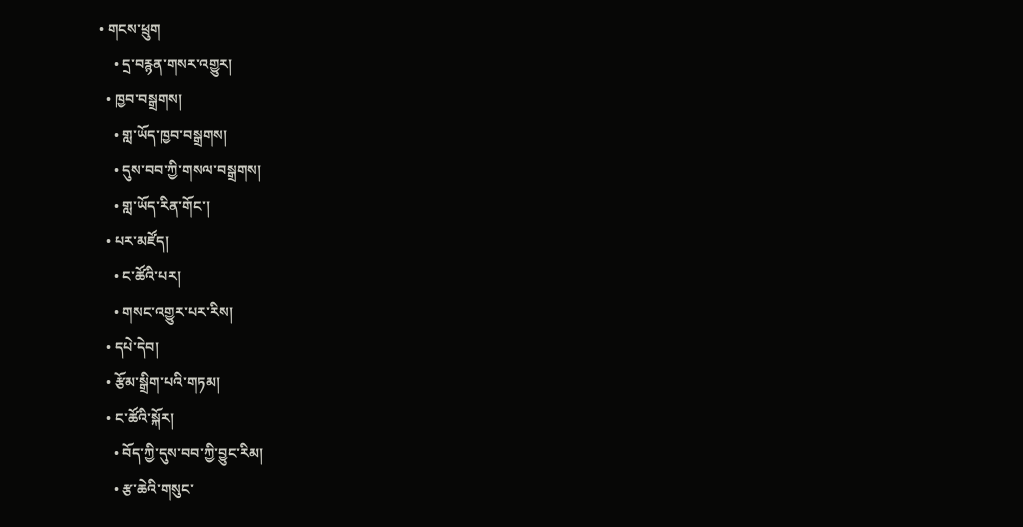• གངས་ཕྲུག
    • དྲ་བརྙན་གསར་འགྱུར།
  • ཁྱབ་བསྒྲགས།
    • གླ་ཡོད་ཁྱབ་བསྒྲགས།
    • དུས་བབ་ཀྱི་གསལ་བསྒྲགས།
    • གླ་ཡོད་རིན་གོང་།
  • པར་མཛོད།
    • ང་ཚོའི་པར།
    • གསང་འགྱུར་པར་རིས།
  • དཔེ་དེབ།
  • རྩོམ་སྒྲིག་པའི་གཏམ།
  • ང་ཚོའི་སྐོར།
    • བོད་ཀྱི་དུས་བབ་ཀྱི་བྱུང་རིམ།
    • རྩ་ཆེའི་གསུང་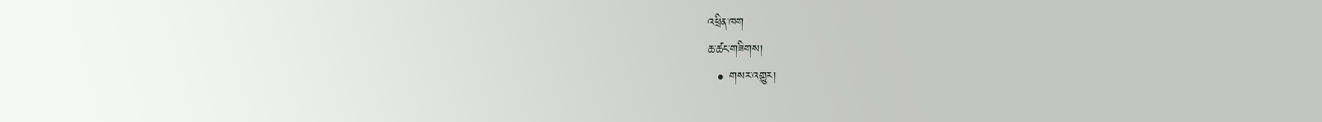འཕྲིན་ཁག
ཆ་ཚང་གཟིགས།
  • གསར་འགྱུར།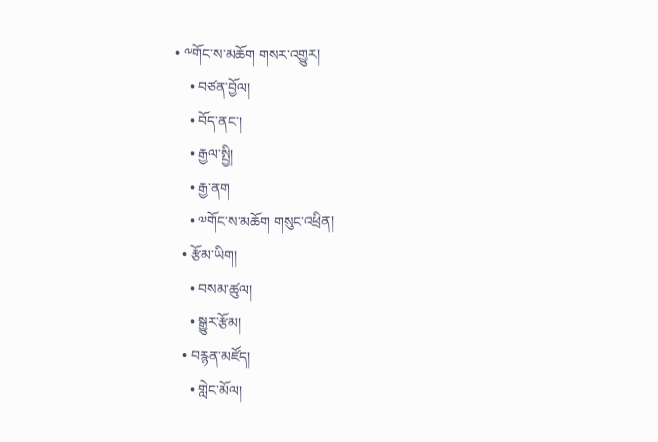• ༸གོང་ས་མཆོག གསར་འགྱུར།
    • བཙན་བྱོལ།
    • བོད་ནང་།
    • རྒྱལ་སྤྱི།
    • རྒྱ་ནག
    • ༧གོང་ས་མཆོག གསུང་འཕྲིན།
  • རྩོམ་ཡིག།
    • བསམ་ཚུལ།
    • སྒྱུར་རྩོམ།
  • བརྙན་མཛོད།
    • གླེང་མོལ།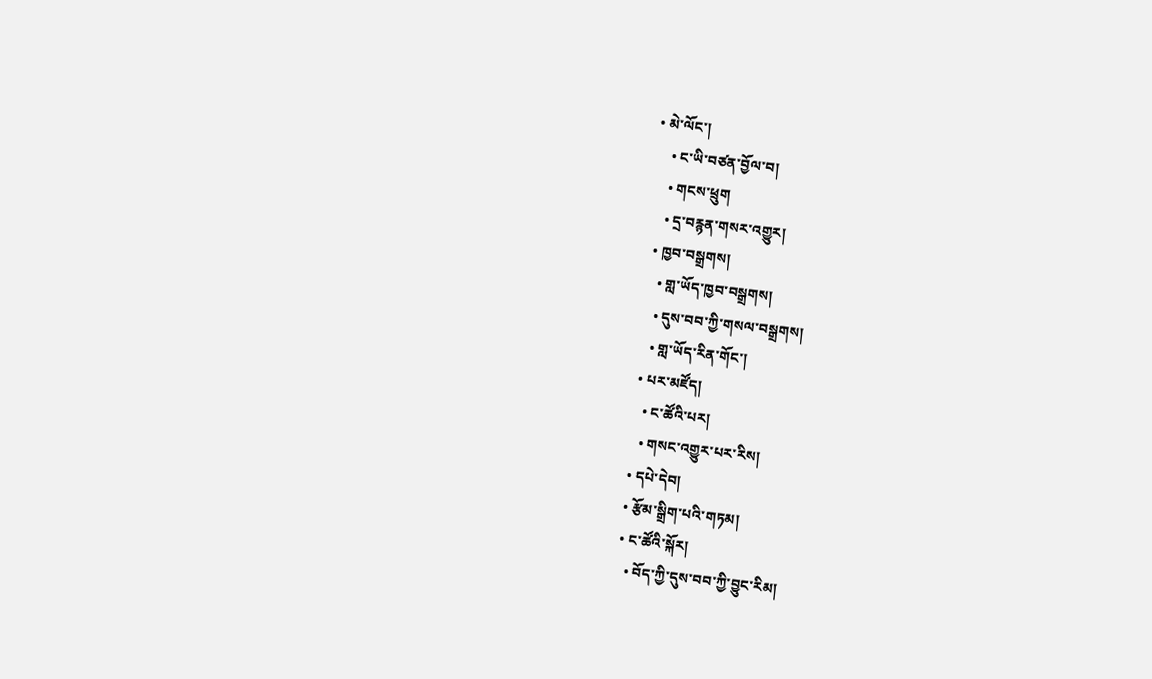• མེ་ལོང་།
    • ང་ཡི་བཙན་བྱོལ་བ།
    • གངས་ཕྲུག
    • དྲ་བརྙན་གསར་འགྱུར།
  • ཁྱབ་བསྒྲགས།
    • གླ་ཡོད་ཁྱབ་བསྒྲགས།
    • དུས་བབ་ཀྱི་གསལ་བསྒྲགས།
    • གླ་ཡོད་རིན་གོང་།
  • པར་མཛོད།
    • ང་ཚོའི་པར།
    • གསང་འགྱུར་པར་རིས།
  • དཔེ་དེབ།
  • རྩོམ་སྒྲིག་པའི་གཏམ།
  • ང་ཚོའི་སྐོར།
    • བོད་ཀྱི་དུས་བབ་ཀྱི་བྱུང་རིམ།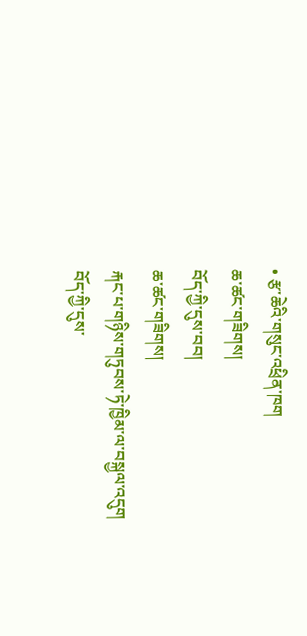• རྩ་ཆེའི་གསུང་འཕྲིན་ཁག
ཆ་ཚང་གཟིགས།
བོད་ཀྱི་དུས་བབ།
ཆ་ཚང་གཟིགས།
རྐང་པ་གཉིས་གཏུབས་ཏེ་ཁྱིམ་ལ་བསྐྱལ་འདུག
བོད་ཀྱི་དུས་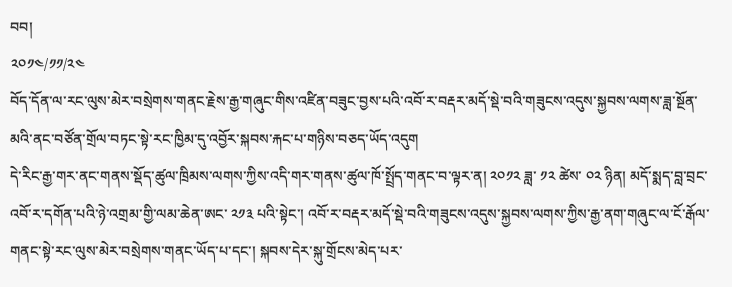བབ།
༢༠༡༤/༡༡/༢༤
བོད་དོན་ལ་རང་ལུས་མེར་བསྲེགས་གནང་རྗེས་རྒྱ་གཞུང་གིས་འཛིན་བཟུང་བྱས་པའི་འབོ་ར་བརྡར་མདོ་སྡེ་བའི་གཟུངས་འདུས་སྐྱབས་ལགས་ཟླ་སྔོན་མའི་ནང་བཙོན་གྲོལ་བཏང་སྟེ་རང་ཁྱིམ་དུ་འབྱོར་སྐབས་རྐང་པ་གཉིས་བཅད་ཡོད་འདུག
དེ་རིང་རྒྱ་གར་ནང་གནས་སྡོད་ཚུལ་ཁྲིམས་ལགས་ཀྱིས་འདི་གར་གནས་ཚུལ་ཁོ་སྤྲོད་གནང་བ་ལྟར་ན། ༢༠༡༢ ཟླ་ ༡༢ ཚེས་ ༠༢ ཉིན། མདོ་སྨད་བླ་བྲང་འབོ་ར་དགོན་པའི་ཉེ་འགྲམ་གྱི་ལམ་ཆེན་ཨང་ ༢༡༣ པའི་སྟེང་། འབོ་ར་བརྡར་མདོ་སྡེ་བའི་གཟུངས་འདུས་སྐྱབས་ལགས་ཀྱིས་རྒྱ་ནག་གཞུང་ལ་ངོ་རྒོལ་གནང་སྟེ་རང་ལུས་མེར་བསྲེགས་གནང་ཡོད་པ་དང་། སྐབས་དེར་སྐུ་གྲོངས་མེད་པར་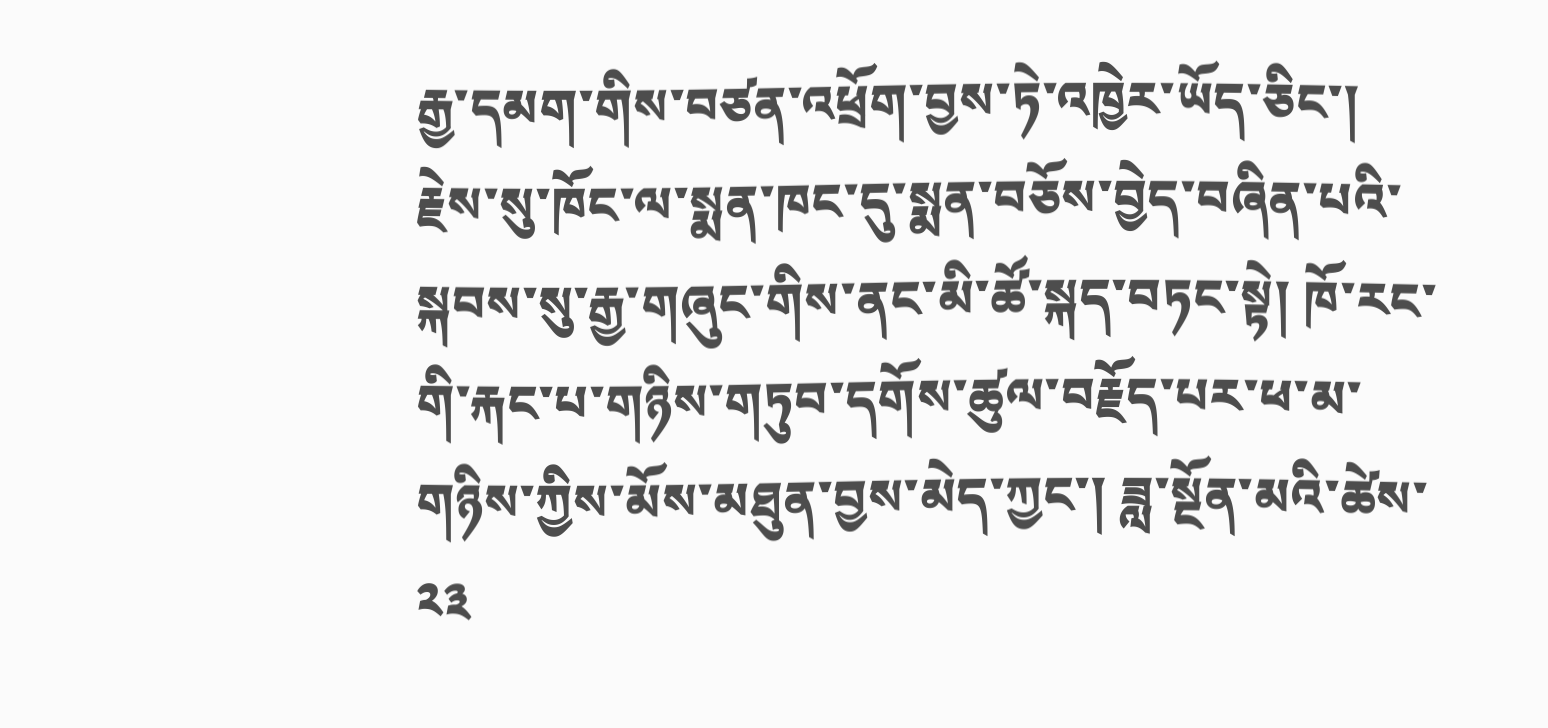རྒྱ་དམག་གིས་བཙན་འཕྲོག་བྱས་ཏེ་འཁྱེར་ཡོད་ཅིང་། རྗེས་སུ་ཁོང་ལ་སྨན་ཁང་དུ་སྨན་བཅོས་བྱེད་བཞིན་པའི་སྐབས་སུ་རྒྱ་གཞུང་གིས་ནང་མི་ཚོ་སྐད་བཏང་སྟེ། ཁོ་རང་གི་རྐང་པ་གཉིས་གཏུབ་དགོས་ཚུལ་བརྗོད་པར་ཕ་མ་གཉིས་ཀྱིས་མོས་མཐུན་བྱས་མེད་ཀྱང་། ཟླ་སྔོན་མའི་ཚེས་ ༢༣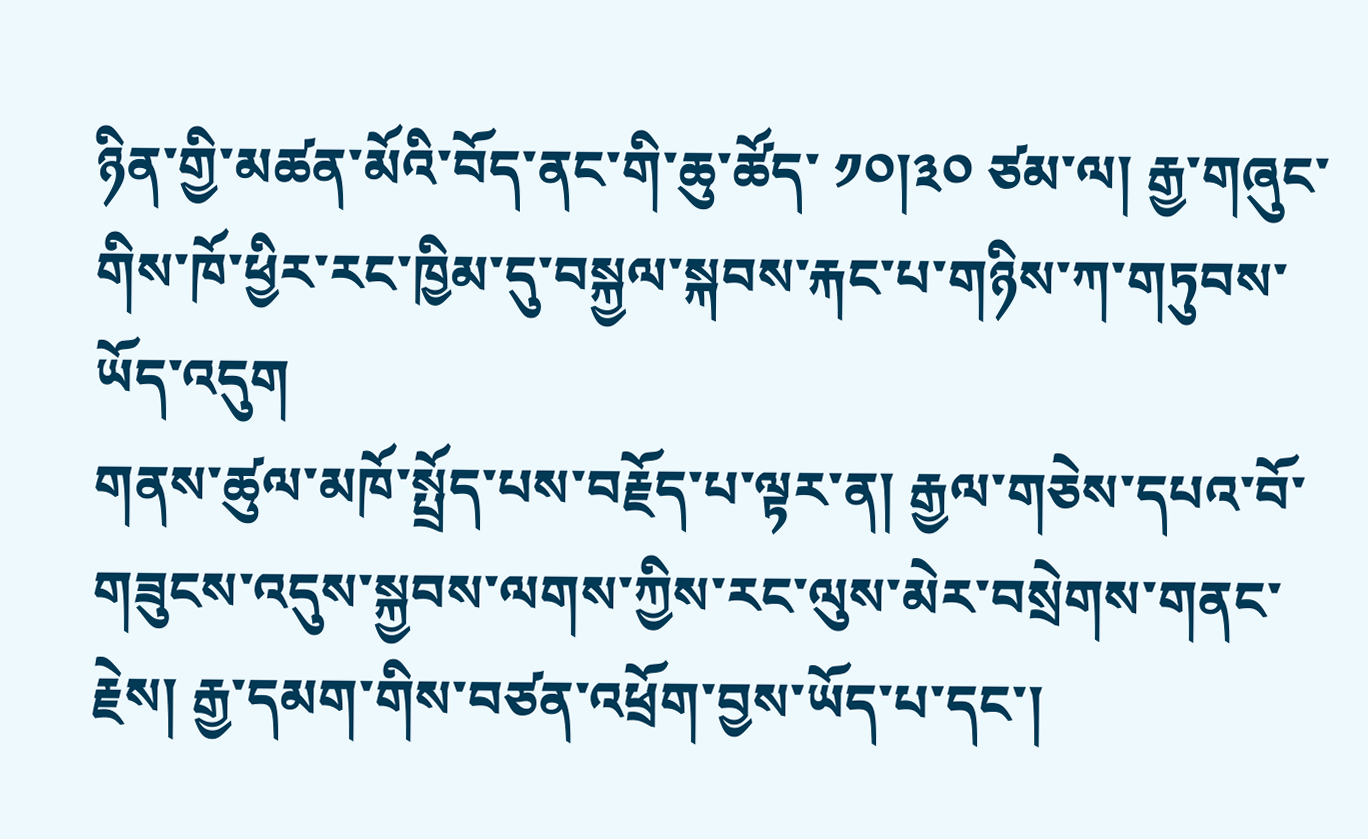ཉིན་གྱི་མཚན་མོའི་བོད་ནང་གི་ཆུ་ཚོད་ ༡༠།༣༠ ཙམ་ལ། རྒྱ་གཞུང་གིས་ཁོ་ཕྱིར་རང་ཁྱིམ་དུ་བསྐྱལ་སྐབས་རྐང་པ་གཉིས་ཀ་གཏུབས་ཡོད་འདུག
གནས་ཚུལ་མཁོ་སྤྲོད་པས་བརྗོད་པ་ལྟར་ན། རྒྱལ་གཅེས་དཔའ་བོ་གཟུངས་འདུས་སྐྱབས་ལགས་ཀྱིས་རང་ལུས་མེར་བསྲེགས་གནང་རྗེས། རྒྱ་དམག་གིས་བཙན་འཕྲོག་བྱས་ཡོད་པ་དང་།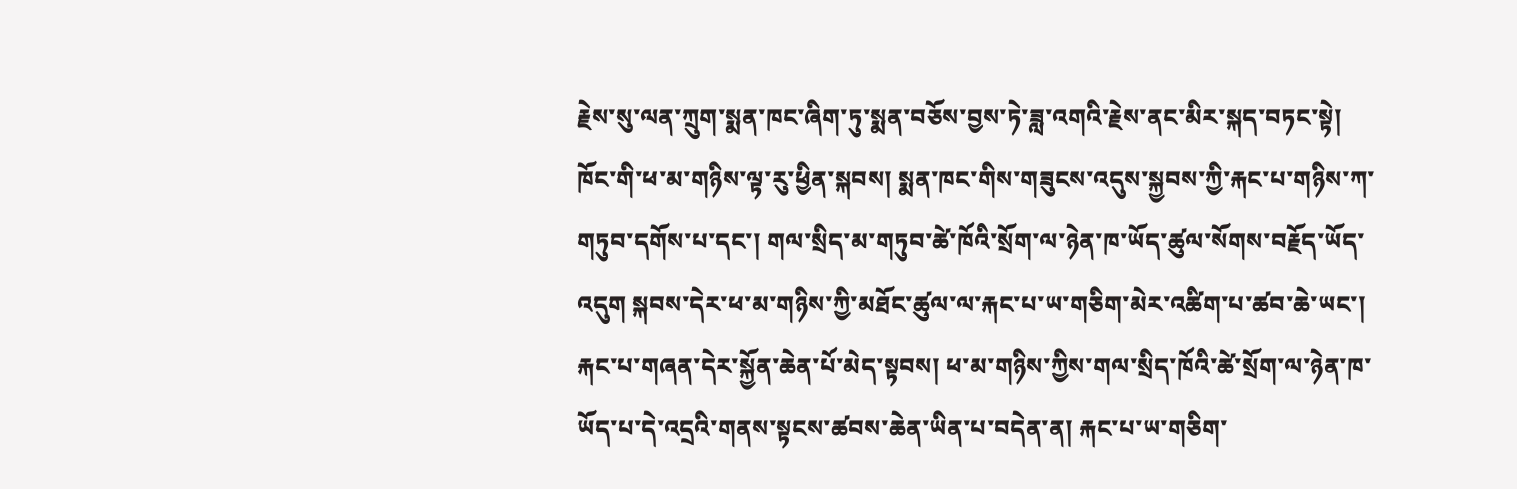རྗེས་སུ་ལན་ཀྲུག་སྨན་ཁང་ཞིག་ཏུ་སྨན་བཅོས་བྱས་ཏེ་ཟླ་འགའི་རྗེས་ནང་མིར་སྐད་བཏང་སྟེ། ཁོང་གི་ཕ་མ་གཉིས་ལྟ་རུ་ཕྱིན་སྐབས། སྨན་ཁང་གིས་གཟུངས་འདུས་སྐྱབས་ཀྱི་རྐང་པ་གཉིས་ཀ་གཏུབ་དགོས་པ་དང་། གལ་སྲིད་མ་གཏུབ་ཚེ་ཁོའི་སྲོག་ལ་ཉེན་ཁ་ཡོད་ཚུལ་སོགས་བརྗོད་ཡོད་འདུག སྐབས་དེར་ཕ་མ་གཉིས་ཀྱི་མཐོང་ཚུལ་ལ་རྐང་པ་ཡ་གཅིག་མེར་འཚིག་པ་ཚབ་ཆེ་ཡང་། རྐང་པ་གཞན་དེར་སྐྱོན་ཆེན་པོ་མེད་སྟབས། ཕ་མ་གཉིས་ཀྱིས་གལ་སྲིད་ཁོའི་ཚེ་སྲོག་ལ་ཉེན་ཁ་ཡོད་པ་དེ་འདྲའི་གནས་སྟངས་ཚབས་ཆེན་ཡིན་པ་བདེན་ན། རྐང་པ་ཡ་གཅིག་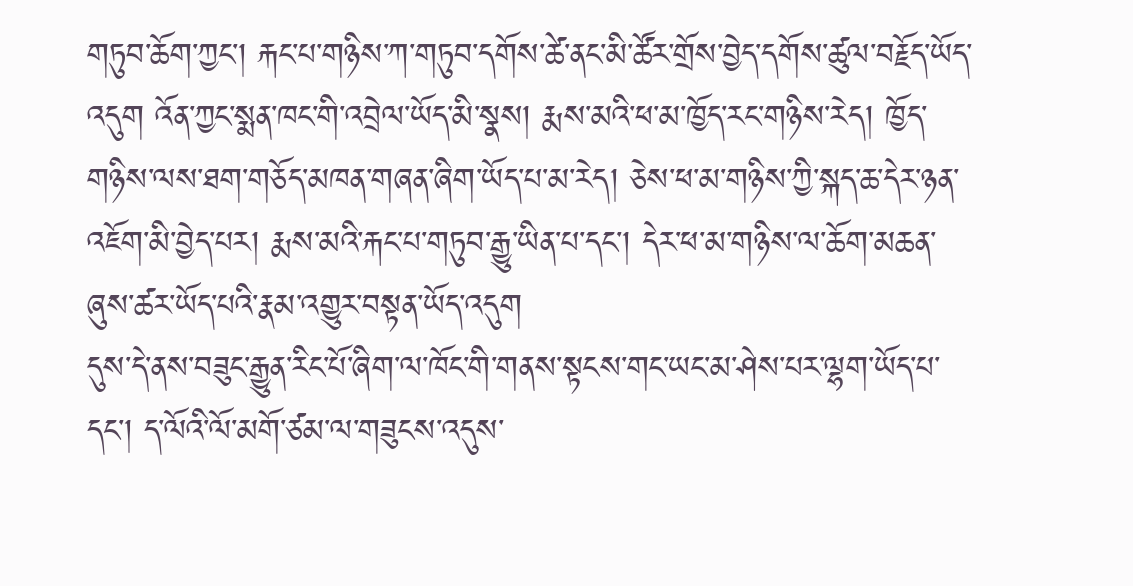གཏུབ་ཆོག་ཀྱང་། རྐང་པ་གཉིས་ཀ་གཏུབ་དགོས་ཚེ་ནང་མི་ཚོར་གྲོས་བྱེད་དགོས་ཚུལ་བརྗོད་ཡོད་འདུག འོན་ཀྱང་སྨན་ཁང་གི་འབྲེལ་ཡོད་མི་སྣས། རྨས་མའི་ཕ་མ་ཁྱོད་རང་གཉིས་རེད། ཁྱོད་གཉིས་ལས་ཐག་གཅོད་མཁན་གཞན་ཞིག་ཡོད་པ་མ་རེད། ཅེས་ཕ་མ་གཉིས་ཀྱི་སྐད་ཆ་དེར་ཉན་འཇོག་མི་བྱེད་པར། རྨས་མའི་རྐང་པ་གཏུབ་རྒྱུ་ཡིན་པ་དང་། དེར་ཕ་མ་གཉིས་ལ་ཆོག་མཆན་ཞུས་ཚར་ཡོད་པའི་རྣམ་འགྱུར་བསྟན་ཡོད་འདུག
དུས་དེ་ནས་བཟུང་རྒྱུན་རིང་པོ་ཞིག་ལ་ཁོང་གི་གནས་སྟངས་གང་ཡང་མ་ཤེས་པར་ལྷག་ཡོད་པ་དང་། ད་ལོའི་ལོ་མགོ་ཙམ་ལ་གཟུངས་འདུས་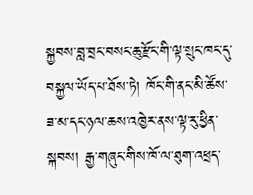སྐྱབས་བླ་བྲང་བསང་ཆུ་རྫོང་གི་ལྟ་སྲུང་ཁང་དུ་བསྐྱལ་ཡོད་པ་ཐོས་ཏེ། ཁོང་གི་ནང་མི་ཚོས་ཟ་མ་དང་ཉལ་ཆས་འཁྱེར་ནས་ལྟ་རུ་ཕྱིན་སྐབས། རྒྱ་གཞུང་གིས་ཁོ་ལ་ཐུག་འཕྲད་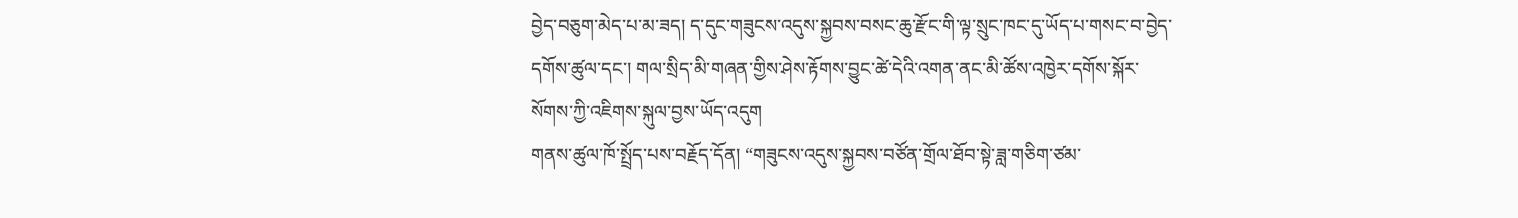བྱེད་བཅུག་མེད་པ་མ་ཟད། ད་དུང་གཟུངས་འདུས་སྐྱབས་བསང་ཆུ་རྫོང་གི་ལྟ་སྲུང་ཁང་དུ་ཡོད་པ་གསང་བ་བྱེད་དགོས་ཚུལ་དང་། གལ་སྲིད་མི་གཞན་གྱིས་ཤེས་རྟོགས་བྱུང་ཚེ་དེའི་འགན་ནང་མི་ཚོས་འཁྱེར་དགོས་སྐོར་སོགས་ཀྱི་འཇིགས་སྐུལ་བྱས་ཡོད་འདུག
གནས་ཚུལ་ཁོ་སྤྲོད་པས་བརྗོད་དོན། “གཟུངས་འདུས་སྐྱབས་བཙོན་གྲོལ་ཐོབ་སྟེ་ཟླ་གཅིག་ཙམ་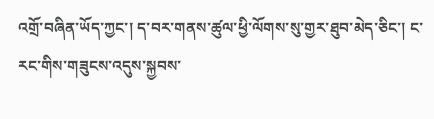འགྲོ་བཞིན་ཡོད་ཀྱང་། ད་བར་གནས་ཚུལ་ཕྱི་ལོགས་སུ་གྱར་ཐུབ་མེད་ཅིང་། ང་རང་གིས་གཟུངས་འདུས་སྐྱབས་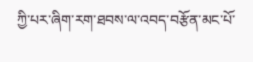ཀྱི་པར་ཞིག་རག་ཐབས་ལ་འབད་བརྩོན་མང་པོ་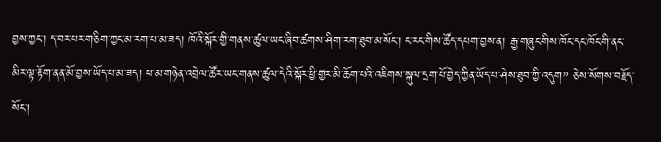བྱས་ཀྱང་། ད་བར་པར་གཅིག་ཀྱང་མ་རག་པ་མ་ཟད། ཁོའི་སྐོར་གྱི་གནས་ཚུལ་ཡང་ཞིབ་ཚགས་ཤིག་རག་ཐུབ་མ་སོང་། ང་རང་གིས་ཚོད་དཔག་བྱས་ན། རྒྱ་གཞུང་གིས་ཁོང་དང་ཁོང་གི་ནང་མིར་ལྟ་རྟོག་ནན་མོ་བྱས་ཡོད་པ་མ་ཟད། ཕ་མ་གཉེན་འབྲེལ་ཚོར་ཡང་གནས་ཚུལ་དེའི་སྐོར་ཕྱི་གྱར་མི་ཆོག་པའི་འཇིགས་སྐུལ་དྲག་པོ་བྱེད་ཀྱིན་ཡོད་པ་ཤེས་ཐུབ་ཀྱི་འདུག” ཅེས་སོགས་བརྗོད་སོང་།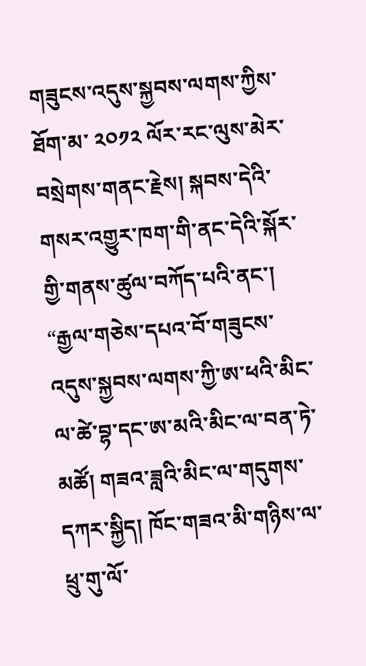གཟུངས་འདུས་སྐྱབས་ལགས་ཀྱིས་ཐོག་མ་ ༢༠༡༢ ལོར་རང་ལུས་མེར་བསྲེགས་གནང་རྗེས། སྐབས་དེའི་གསར་འགྱུར་ཁག་གི་ནང་དེའི་སྐོར་གྱི་གནས་ཚུལ་བཀོད་པའི་ནང་། “རྒྱལ་གཅེས་དཔའ་བོ་གཟུངས་འདུས་སྐྱབས་ལགས་ཀྱི་ཨ་ཕའི་མིང་ལ་ཚེ་བྷ་དང་ཨ་མའི་མིང་ལ་བན་ཏེ་མཚོ། གཟའ་ཟླའི་མིང་ལ་གདུགས་དཀར་སྐྱིད། ཁོང་གཟའ་མི་གཉིས་ལ་ཕྲུ་གུ་ལོ་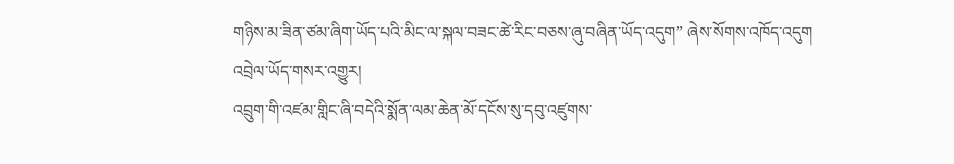གཉིས་མ་ཟིན་ཙམ་ཞིག་ཡོད་པའི་མིང་ལ་སྐལ་བཟང་ཚེ་རིང་བཅས་ཞུ་བཞིན་ཡོད་འདུག” ཞེས་སོགས་འཁོད་འདུག
འབྲེལ་ཡོད་གསར་འགྱུར།
འབྲུག་གི་འཛམ་གླིང་ཞི་བདེའི་སྨོན་ལམ་ཆེན་མོ་དངོས་སུ་དབུ་འཛུགས་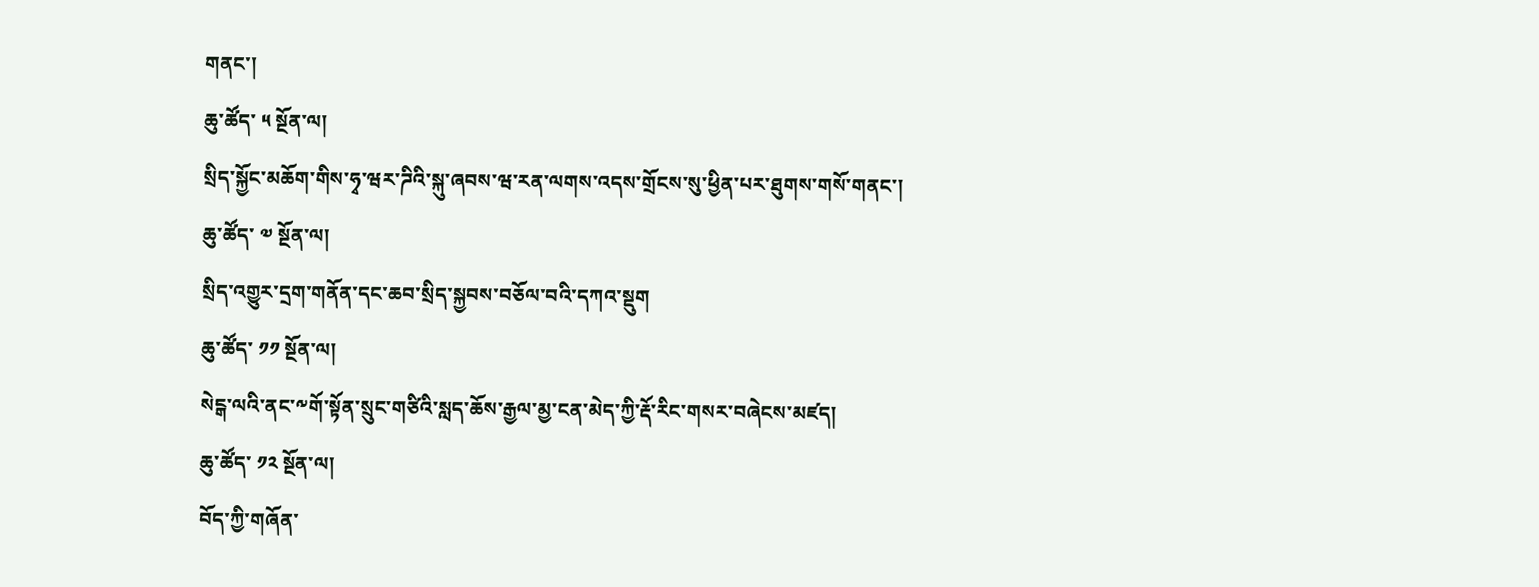གནང་།
ཆུ་ཚོད་ ༥ སྔོན་ལ།
སྲིད་སྐྱོང་མཆོག་གིས་ཧྭ་ཝར་ཌིའི་སྐུ་ཞབས་ཝ་རན་ལགས་འདས་གྲོངས་སུ་ཕྱིན་པར་ཐུགས་གསོ་གནང་།
ཆུ་ཚོད་ ༧ སྔོན་ལ།
སྲིད་འགྱུར་དྲག་གནོན་དང་ཆབ་སྲིད་སྐྱབས་བཅོལ་བའི་དཀའ་སྡུག
ཆུ་ཚོད་ ༡༡ སྔོན་ལ།
སེངྒ་ལའི་ནང་༸གོ་སྟོན་སྲུང་གཙིའི་སླད་ཆོས་རྒྱལ་མྱ་ངན་མེད་ཀྱི་རྡོ་རིང་གསར་བཞེངས་མཛད།
ཆུ་ཚོད་ ༡༢ སྔོན་ལ།
བོད་ཀྱི་གཞོན་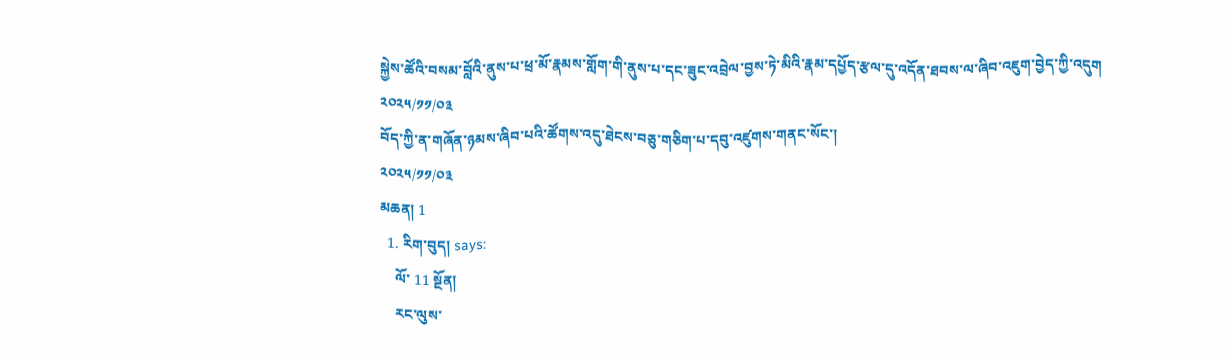སྐྱེས་ཚོའི་བསམ་བློའི་ནུས་པ་ཕྲ་མོ་རྣམས་གློག་གི་ནུས་པ་དང་ཟུང་འབྲེལ་བྱས་ཏེ་མིའི་རྣམ་དཔྱོད་རྩལ་དུ་འདོན་ཐབས་ལ་ཞིབ་འཇུག་བྱེད་ཀྱི་འདུག
༢༠༢༥/༡༡/༠༣
བོད་ཀྱི་ན་གཞོན་ཉམས་ཞིབ་པའི་ཚོགས་འདུ་ཐེངས་བཅུ་གཅིག་པ་དབུ་འཛུགས་གནང་སོང་།
༢༠༢༥/༡༡/༠༣
མཆན། 1
  1. རིག་བུད། says:
    ལོ་ 11 སྔོན།
    རང་ལུས་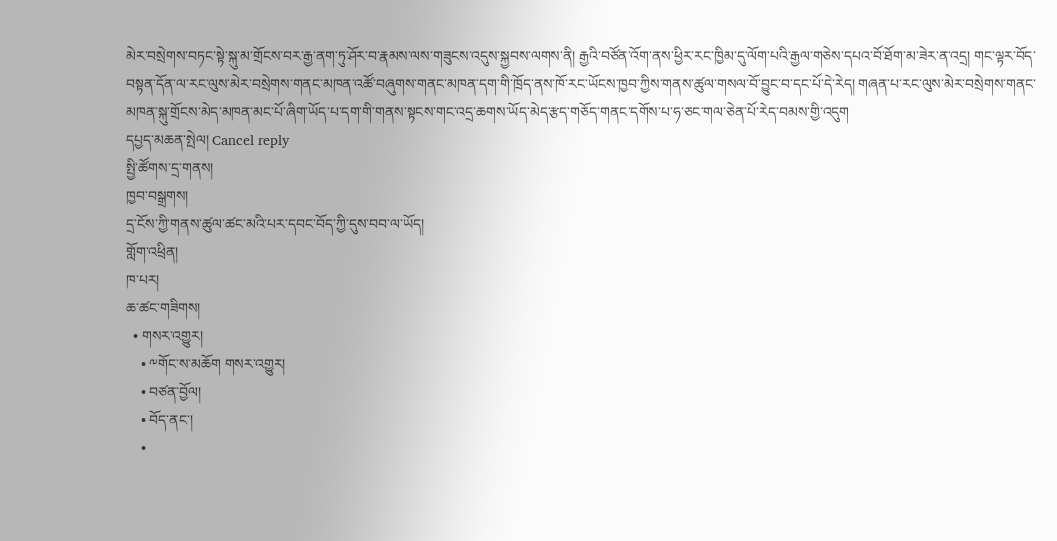མེར་བསྲེགས་བཏང་སྟེ་སྐུ་མ་གྲོངས་བར་རྒྱ་ནག་ཏུ་ཤོར་བ་རྣམས་ལས་གཟུངས་འདུས་སྐྱབས་ལགས་ནི། རྒྱའི་བཙོན་འོག་ནས་ཕྱིར་རང་ཁྱིམ་དུ་ལོག་པའི་རྒྱལ་གཅེས་དཔའ་བོ་ཐོག་མ་ཟེར་ན་འདྲ། གང་ལྟར་བོད་བསྟན་དོན་ལ་རང་ལུས་མེར་བསྲེགས་གནང་མཁན་འཚོ་བཞུགས་གནང་མཁན་དག་གི་ཁྲོད་ནས་ཁོ་རང་ཡོངས་ཁྱབ་ཀྱིས་གནས་ཚུལ་གསལ་བོ་བྱུང་བ་དང་པོ་དེ་རེད། གཞན་པ་རང་ལུས་མེར་བསྲེགས་གནང་མཁན་སྐུ་གྲོངས་མེད་མཁན་མང་པོ་ཞིག་ཡོད་པ་དག་གི་གནས་སྟངས་གང་འདྲ་ཆགས་ཡོད་མེད་རྩད་གཅོད་གནང་དགོས་པ་ཧ་ཅང་གལ་ཅེན་པོ་རེད་བམས་གྱི་འདུག
དཔྱད་མཆན་སྤེལ། Cancel reply
སྤྱི་ཚོགས་དྲ་གནས།
ཁྱབ་བསྒྲགས།
དྲ་ངོས་ཀྱི་གནས་ཚུལ་ཚང་མའི་པར་དབང་བོད་ཀྱི་དུས་བབ་ལ་ཡོད།
གློག་འཕྲིན།
ཁ་པར།
ཆ་ཚང་གཟིགས།
  • གསར་འགྱུར།
    • ༸གོང་ས་མཆོག གསར་འགྱུར།
    • བཙན་བྱོལ།
    • བོད་ནང་།
    •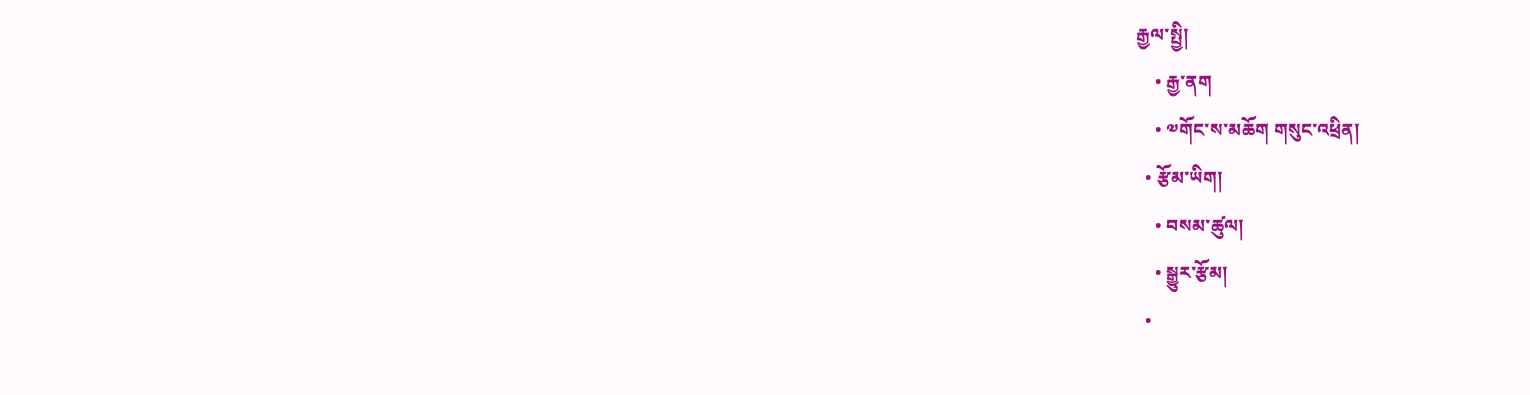རྒྱལ་སྤྱི།
    • རྒྱ་ནག
    • ༧གོང་ས་མཆོག གསུང་འཕྲིན།
  • རྩོམ་ཡིག།
    • བསམ་ཚུལ།
    • སྒྱུར་རྩོམ།
  •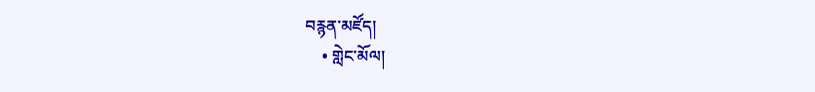བརྙན་མཛོད།
    • གླེང་མོལ།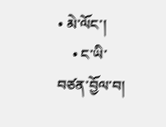• མེ་ལོང་།
    • ང་ཡི་བཙན་བྱོལ་བ།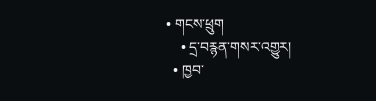• གངས་ཕྲུག
    • དྲ་བརྙན་གསར་འགྱུར།
  • ཁྱབ་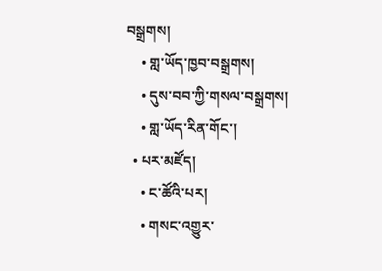བསྒྲགས།
    • གླ་ཡོད་ཁྱབ་བསྒྲགས།
    • དུས་བབ་ཀྱི་གསལ་བསྒྲགས།
    • གླ་ཡོད་རིན་གོང་།
  • པར་མཛོད།
    • ང་ཚོའི་པར།
    • གསང་འགྱུར་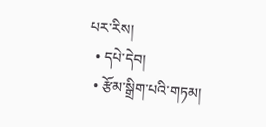པར་རིས།
  • དཔེ་དེབ།
  • རྩོམ་སྒྲིག་པའི་གཏམ།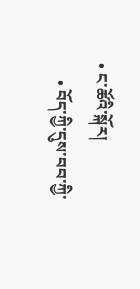• ང་ཚོའི་སྐོར།
    • བོད་ཀྱི་དུས་བབ་ཀྱི་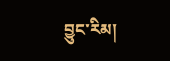བྱུང་རིམ།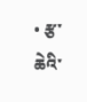• རྩ་ཆེའི་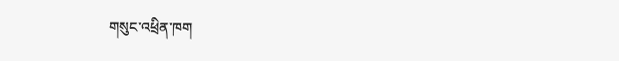གསུང་འཕྲིན་ཁག